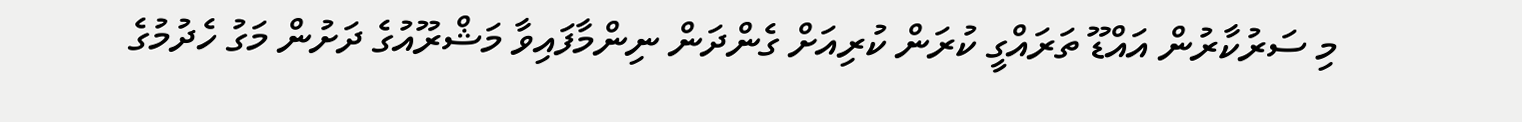މި ސަރުކާރުން އައްޑޫ ތަރައްގީ ކުރަން ކުރިއަށް ގެންދަން ނިންމާފައިވާ މަޝްރޫއުގެ ދަށުން މަގު ހެދުމުގެ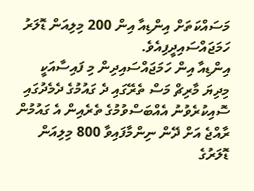މަސައްކަތަށް އިންޑިއާ އިން 200 މިލިއަން ޑޮލަރު ހަމަޖައްސައިދީފިއެވެ.
އިންޑިއާ އިން ހަމަޖައްސައިދިން މި ފައިސާއަކީ މިދިޔަ މާރިޗް މަސް ތެރޭގައި ދެ ގައުމުގެ ދެމެދުގައި ސޮއިކުރެވުނު އެއްބަސްވުމުގެ ތެރެއިން އެ ގައުމުން ރާއްޖެ އަށް ދޭން ނިންމާފައިވާ 800 މިލިއަން ޑޮލަރުގެ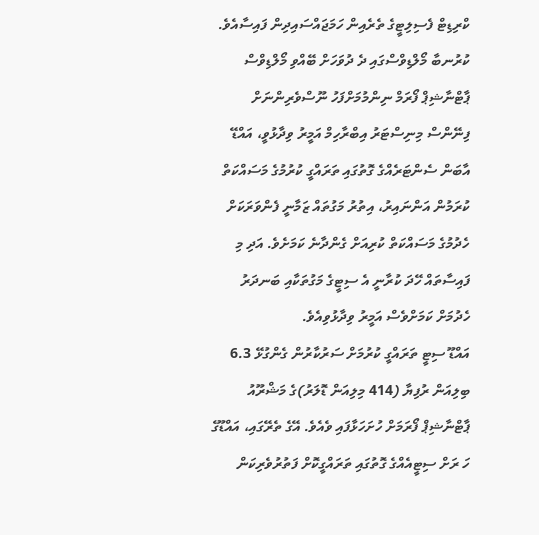ކްރިޑިޓް ފެސިލިޓީގެ ތެރެއިން ހަމަޖައްސައިދިން ފައިސާއެވެ.
ކުރުނބާ މޯލްޑިވްސްގައި ދެ ދުވަހަށް ބޭއްވި މޯލްޑިވްސް ޕާޓްނާޝިޕް ފޯރަމް ނިންމުމަށްފަހު ނޫސްވެރިންނަށް ފިނޭންސް މިނިސްޓަރު އިބްރާހިމް އަމީރު ވިދާޅުވީ، އައްޑޭ އާބަން ސެންޓަރެއްގެ ގޮތުގައި ތަރައްގީ ކުރުމުގެ މަސައްކަތް ކުރަމުން އަންނައިރު، އިތުރު މަގުތައް ޒަމާނީ ފެންވަރަކަށް ހެދުމުގެ މަސައްކަތް ކުރިއަށް ގެންދާނެ ކަމަށެވެ. އަދި މި ފައިސާތައް ހޭދަ ކުރާނީ އެ ސިޓީގެ މަގުތަކާއި ބަނދަރު ހެދުމަށް ކަމަށްވެސް އަމީރު ވިދާޅުވިއެވެ.
އައްޑޫ ސިޓީ ތަރައްގީ ކުރުމަށް ސަރުކާރުން ގެންގުޅޭ 6.3 ބިލިއަން ރުފިޔާ (414 މިލިއަން ޑޮލަރު)ގެ މަޝްރޫއު ޕާޓްނާޝިޕް ފޯރަމަށް ހުށަހަޅާފައި ވެއެވެ. އޭގެ ތެރޭގައި، އައްޑޫގެ ހަ ރަށް ސިޓީއެއްގެ ގޮތުގައި ތަރައްގީކޮށް ފަތުރުވެރިކަން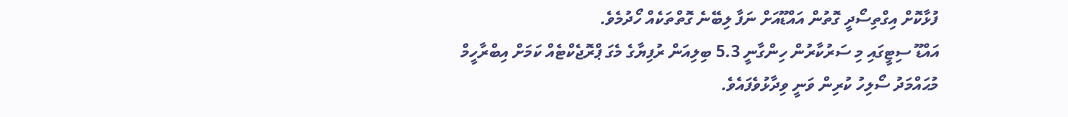ފުޅާކޮށް އިގްތިސޯދީ ގޮތުން އައްޑޫއަށް ނަފާ ލިބޭނެ ގޮތްތަކެއް ހޯދުމެވެ.
އައްޑޫ ސިޓީގައި މި ސަރުކާރުން ހިންގާނީ 5.3 ބިލިއަން ރުފިޔާގެ މެގަ ޕްރޮޖެކްޓެއް ކަމަށް އިބްރާހީމް މުޙައްމަދު ސޯލިހު ކުރިން ވަނީ ވިދާޅުވެފައެވެ.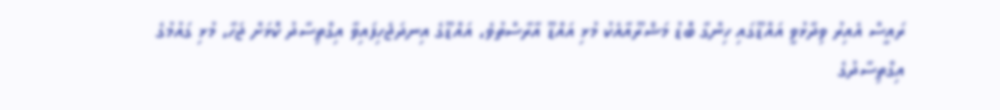ރައީސް އެއިރު ވިދާޅުވީ އައްޑޫގައި ހިންގާ ބޮޑު މަޝްރޫއާއެކު މުޅި އައްޑޫ އާރާސްތުވެ، އައްޑޫގެ އިނދަޖެހިފައިވާ އިގްތިސާދު ކޮޅަށް ޖަހާ، މުޅި ގައުމުގެ އިގްތިސާދުގެ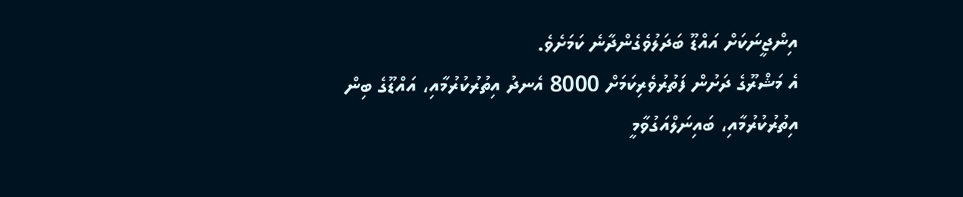އިންޖީނަކަށް އައްޑޫ ބަދަލުވެގެންދާނެ ކަމަށެވެ.
އެ މަޝްރޫގެ ދަށުން ފަތުރުވެރިކަމަށް 8000 އެނދު އިތުރުކުރުމާއި، އައްޑޫގެ ބިން އިތުރުކުރުމާއި، ބައިނަލްއަގުވާމީ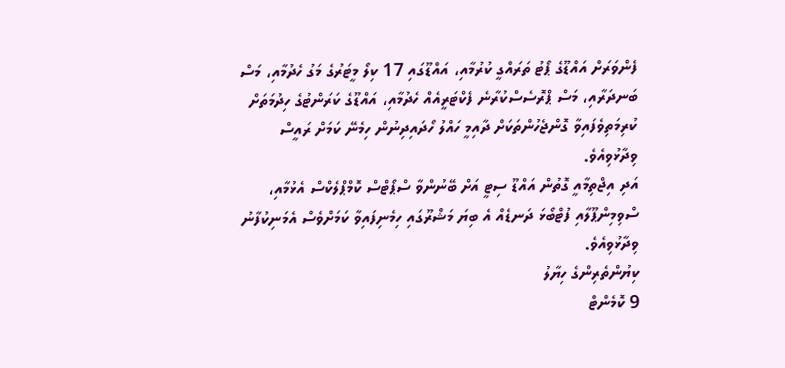ފެންވަރަށް އައްޑޫގެ ޕޯޓު ތަރައްގީ ކުރުމާއި، އައްޑޫގައި 17 ކިލޯ މީޓަރުގެ މަގު ހެދުމާއި، މަސް ބަނދަރާއި، މަސް ޕްރޮސެސްކުރާނެ ފެކްޓަރީއެއް ހެދުމާއި، އައްޑޫގެ ކަރަންޓުގެ ހިދުމަތަށް ކުރިމަތިވެފައިވާ ގޮންޖެހުންތަކަށް ދާއިމީ ހައްލު ހޯދައިދިނުން ހިމެނޭ ކަމަށް ރައީސް ވިދާޅުވިއެވެ.
އަދި އިޖްތިމާއީ ގޮތުން އައްޑޫ ސިޓީ އަށް ބޭނުންވާ ސްޕޯޓްސް ކޮމްޕްލެކްސް އެޅުމާއި، ސްވިމިންޕޫލާއި ފުޓްބޯޅަ ދަނޑެއް އެ ބިޔަ މަޝްރޫގައި ހިމެނިފައިވާ ކަމަށްވެސް އެމަނިކުފާނު ވިދާޅުވިއެވެ.
ކިޔުންތެރިންގެ ހިޔާލު
9 ކޮމެންޓް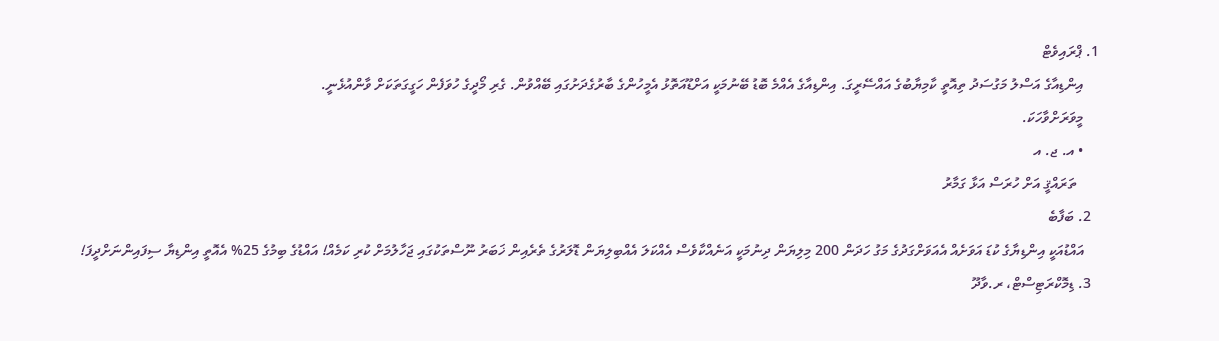1. ޕްރައިވެޓް
    އިންޑިއާގެ އަސްލު މަގުސަދު ތިއޮތީ ކާމިޔާބުގެ އައްސޭރީގަ. އިންޑިއާގެ އެއްމެ ބޮޑު ބޭނުމަކީ އަށްޑޫއަތޮޅު އެމީހުންގެ ބާރުގެދަށުގައި ބޭއްވުން. ގެރި މޯދީގެ ހުވަފެން ހަގީގަތަކަށް ވާންއުޅެނީ.
    މީވަރަށްވާހަކަ.
    • އ. ޖ. އ
      ތަރައްޤީ އަށް ހުރަސް އަޅާ ގަމާރު
  2. ބަފާބެ
    އައްޑުއަކީ އިންޑިޔާގެ ކުޑަ އަވަށެއް އެއަވަށްގަދުގެ މަގު ހަދަން 200 މިލިޔަން ދިނުމަކީ އަނެއްކާވެސް އެއްކަލަ އެއްބިލިޔަން ޑޮލަރުގެ ތެރެއިން ޚަބަރު ނޫސްތަކުގައި ޖަހާލުމަށް ކުރި ކަމެއް! އައްޑުގެ ބިމުގެ 25% އެއޮތީ އިންޑިޔާ ސިފައިންނަށްދީފަ!
  3. ޑިމޮކްރަޓިސްޓް، ރ.ވާދޫ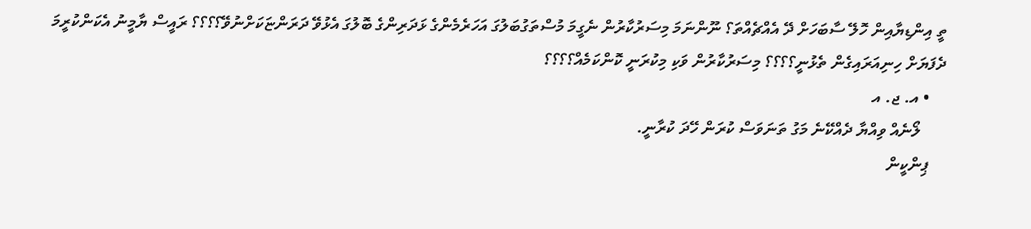ތީ އިންޑިޔާއިން ހޮލޭ ސާބަހަށް ދޭ އެއްޗެއްތަ؟ ނޫންނަމަ މިސަރުކާރުން ނެގީމަ މުސްތަގުބަލުގަ އަހަރެމެންގެ ޅަދަރިންގެ ބޮލުގަ އެޅުވޭ ދަރަންޏަކަށްނުވޭ؟؟؟؟ ރައީސް ޔާމީނު އެކަންކުރީމަ ދެފަޔަށް ހިނިއަރައިގެން ތެޅުނީ؟؟؟؟ މިސަރުކާރުން ވަކި މިކުރަނީ ކޮންކަމެއް؟؟؟؟
    • އ. ޖ. އ
      ލޯނެއް ވިއްޔާ ދެއްކޭނެ މަގު ތަނަވަސް ކުރަން ހޭދަ ކުރާނީ.
    ޕިންކީން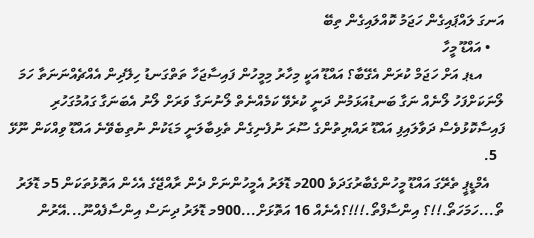އަނގަ ލައްޕައިގެން ހަޖަމު ކޮއްލައިގެން ތިބޭ
    • އައްޑޫ މީހާ
      އޑޕ އަށް ހަޖަމް ކުރަން އެގޭބާ؟ އައްޑޫ އަކީ މިހާރު މިމީހުން ފައިސާޖަހާ ތަތްގަނޑު ހިލޭދިން އެއްޗެއްނަނަތާ ހަމަ ލޯނަކަށްފަހު ލޯނެއް ނަގާ ބަނޑުއަޅަމުން ދަނީ ކުރެވޭ ކަމެއްނެތް ލޯނުނަގާ ވަރަށް ލޯނު އެބަނަގާ ގައުމުގަހުރި ފައިސާކޮޅުވެސް ދަވާލައިފި އައްޑޫ ރައްޔިތުންގެ ސޫރަ ނުފެނިގެން ތެޅިބާލަނީ މަޑަކުން ނުތިބެވޭނެ އައްޑޫ ވިއްކަން ނޫޅޭ
  5.
    އެމްޑީޕީ ތެރޭގަ އައްޑޫ މީހުންގެބާރުގަދަވެ 200މ ޑޮލަރު އެމީހުންނަށް ދެން ރާއްޖޭގެ އެހެން އަތޮޅުތަކަން 5މ ޑޮލަރު ތޯ...ހަމަހަތޯ.!!؟ އިންސާފްތޯ.!!!؟އެނެއް 16 އަތޮޅަށް...900މ ޑޮލަރު ދިނަސް އިންސާފެއްނޫ...އޭރުން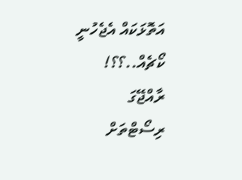އަތޮޅަކައް އެޖެހުނީ ކޯޗެއް..؟؟! ރާއްޖޭގަ ރިސޯޓްތަށް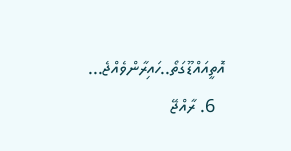އޮތީއައްޑޫގަތޯ..ހައިރާންވެއްޖެ...
  6. ރާއްޖޭ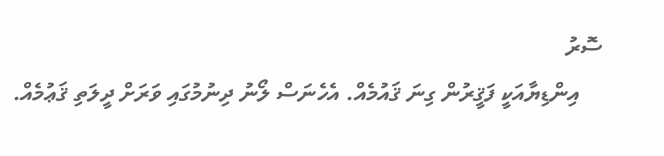ސޮރު
    އިންޑިޔާއަކީ ފަޤީރުން ގިނަ ޤައުމެއް. އެހެނަސް ލޯނު ދިނުމުގައި ވަރަށް ދީލަތި ޤަޢުމެއް.